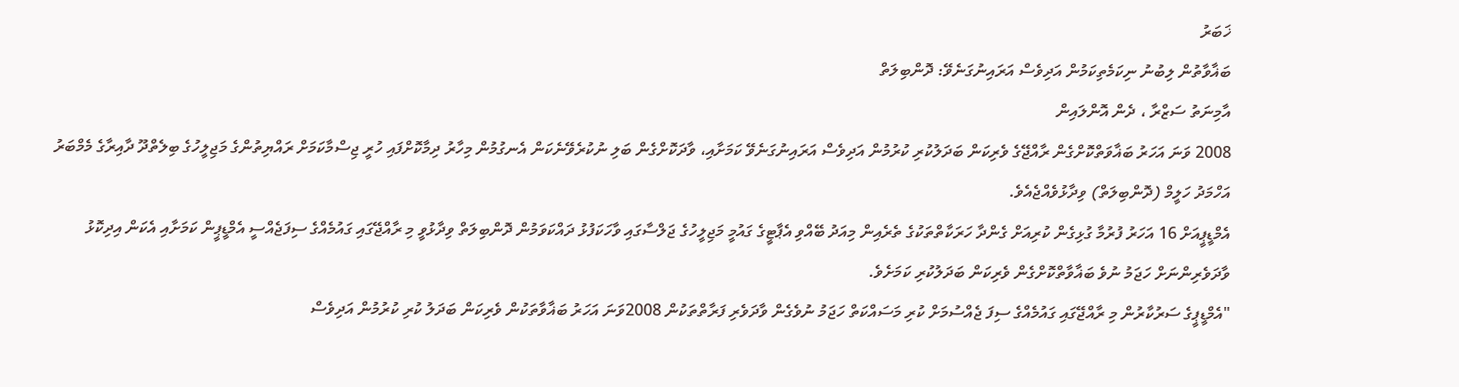ޚަބަރު
ބަޣާވާތުން ލިބުނު ނިކަމެތިކަމުން އަދިވެސް އަރައިނުގަނެވޭ: ދޮންބިލަތް
އާމިނަތު ސަޒްރާ ، ދެން އޮންލައިން
2008 ވަނަ އަހަރު ބަޣާވަތްކޮށްގެން ރާއްޖޭގެ ވެރިކަން ބަދަލުކުރި ކުރުމުން އަދިވެސް އަރައިނުގަނެވޭ ކަމަށާއި، ވާދަކޮށްގެން ބަލި ނުކުރެވޭނެކަން އެނގުމުން މިހާރު ދިމާކޮށްފައި ހުރީ ޖިސްމާކަމަށް ރައްޔިތުންގެ މަޖިލީހުގެ ބިލެތްދޫ ދާއިރާގެ މެމްބަރު އަހްމަދު ހަލީމް (ދޮންބިލަތް) ވިދާޅުވެއްޖެއެވެ.
އެމްޑީޕީއަށް 16 އަހަރު ފުރުމާ ގުޅިގެން ކުރިއަށް ގެންދާ ހަރަކާތްތަކުގެ ތެރެއިން މިއަދު ބޭއްވި އެޕާޓީގެ ގައުމީ މަޖިލީހުގެ ޖަލްސާގައި ވާހަކަފުޅު ދައްކަވަމުން ދޮންބިލަތް ވިދާޅުވީ މި ރާއްޖޭގައި ގައުމެއްގެ ސިފަޖެއްސީ އެމްޑީޕީން ކަމަށާއި އެކަން އިދިކޮޅު ވާދަވެރިންނަށް ހަޖަމު ނުވެ ބަޣާވާތްކޮށްގެން ވެރިކަން ބަދަލުކުރި ކަމަށެވެ.
"އެމްޑީޕީގެ ސަރުކާރުން މި ރާއްޖޭގައި ގައުމެއްގެ ސިފަ ޖެއްސުމަށް ކުރި މަސައްކަތް ހަޖަމު ނުވެގެން ވާދަވެރި ފަރާތްތަކުން 2008ވަނަ އަހަރު ބަޣާވާތަކުން ވެރިކަން ބަދަލު ކުރި ކުރުމުން އަދިވެސް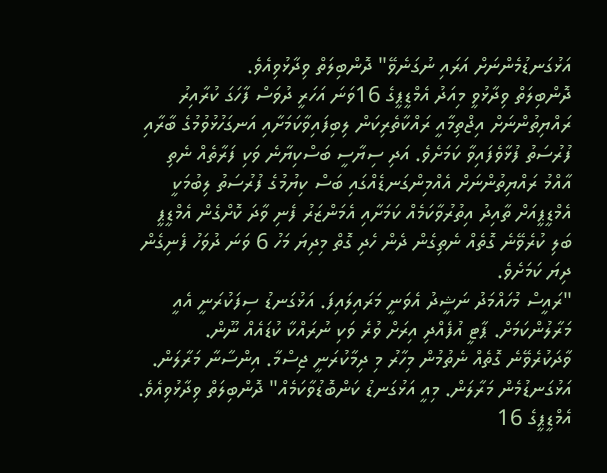އަޅުގަނޑުމެންނަށް އަރައި ނުގަނެވޭ" ދޮންބިލަތް ވިދާޅުވިއެވެ.
ދޮންބިލަތް ވިދާޅުވީ މިއަދު އެމްޑީޕީގެ 16ވަނަ އަހަރީ ދުވަސް ފާހަގަ ކުރާއިރު ރައްޔިތުންނަށް އިޖްތިމާއީ ރައްކާތެރިކަން ލިބިފައިވާކަމަށާއި އަނގަހުޅުވުމުގެ ބާރާއި ފުރުސަތު ފުޅާވެފައިވާ ކަމަށެވެ. އަދި ސިޔާސީ ބަސްކިޔާނެ ވަކި ފަރާތެއް ނެތި އާއްމު ރައްޔިތުންނަށް އެއްމިންގަނޑެއްގައި ބަސް ކިޔުމުގެ ފުރުސަތު ލިބުމަކީ އެމްޑީޕީއަށް ތާއިދު އިތުރުވާކަމެއް ކަމަށާއި އެމަންޒަރު ފެނި ވާދަ ކޮށްގެން އެމްޑީޕީ ބަލި ކުރެވޭނެ ގޮތެއް ނެތިގެން ދެން ހެދި ގޮތް މިދިޔަ މަހު 6 ވަނަ ދުވަހު ފެނިގެން ދިޔަ ކަމަށެވެ.
"ރައީސް މުހައްމަދު ނަޝީދު އެވަނީ މަރައިލައިފަ. އަޅުގަނޑު ސިފަކުރަނީ އެއީ މަރާލުންކަމަށް. ޕާޓީ އުފެއްދި އިރަށް ވުރެ ވަކި ނުރައްކާ ކުޑައެއް ނޫން. ވާދަކުރެވޭނެ ގޮތެއް ނެތުމުން މިހާރު މި ދިމާކުރަނީ ޖިސްމާ. އިންސާނާ މަރާލަން. އަޅުގަނޑުމެން މަރާލަން. މިއީ އަޅުގަނޑު ކަންބޮޑުވާކަމެއް" ދޮންބިލަތް ވިދާޅުވިއެވެ.
އެމްޑީޕީގެ 16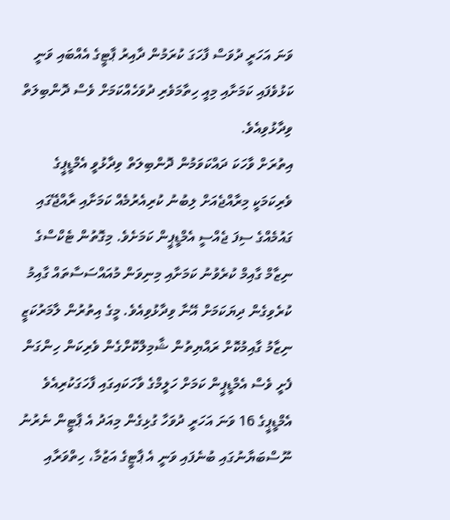ވަނަ އަހަރީ ދުވަސް ފާހަގަ ކުރަމުން ދާއިރު ޕާޓީގެ އެއްބައި ވަނީ ކަޅުވެފައި ކަމަށާއި މިއީ ހިތާމަވެރި ދުވަހެއްކަމަށް ވެސް ދޮންބިލަތް ވިދާޅުވިއެވެ.
އިތުރަށް ވާހަކަ ދައްކަވަމުން ދޮންބިލަތް ވިދާޅުވީ އެމްޑީޕީގެ ވެރިކަމަކީ މިރާއްޖެއަށް ލިބުނު ކުރިއެރުމެއް ކަމަށާއި ރާއްޖޭގައި ގައުމެއްގެ ސިފަ ޖެއްސީ އެމްޑީޕީން ކަމަށެވެ. މިގޮތުން ޓެކްސްގެ ނިޒާމް ގާއިމް ކުރެވުނު ކަމަށާއި މިނިވަން މުއައްސަސާތައް ގާއިމު ކުރެވިގެން ދިޔަކަމަށް އޭނާ ވިދާޅުވިއެވެ. މީގެ އިތުރުން ލާމަރުކަޒީ ނިޒާމު ގާއިމުކޮށް ރައްޔިތުން ޝާމިލްކޮށްގެން ވެރިކަން ހިންގަން ފެށީ ވެސް އެމްޑީޕީން ކަމަށް ހަލީމްގެ ވާހަކައިގައި ފާހަގަކުރިއެވެ
އެމްޑީޕީގެ 16 ވަނަ އަހަރީ ދުވަހާ ގުޅިގެން މިއަދު އެ ޕާޓީން ނެރުނު ނޫސްބަޔާނުގައި ބުނެފައި ވަނީ އެ ޕާޓީގެ އަޒުމާ، ހިތްވަރާއި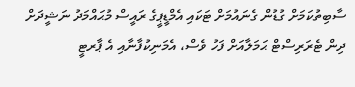ސާބިތުކަމަށް ގުޑުން ގެނައުމަށް ޓަކައި އެމްޑީޕީގެ ރައީސް މުޙައްމަދު ނަޝީދަށް ދިން ޓެރަރިސްޓް ޙަމަލާއަށް ފަހު ވެސް، އެމަނިކުފާނާއި އެ ޕާރޓީ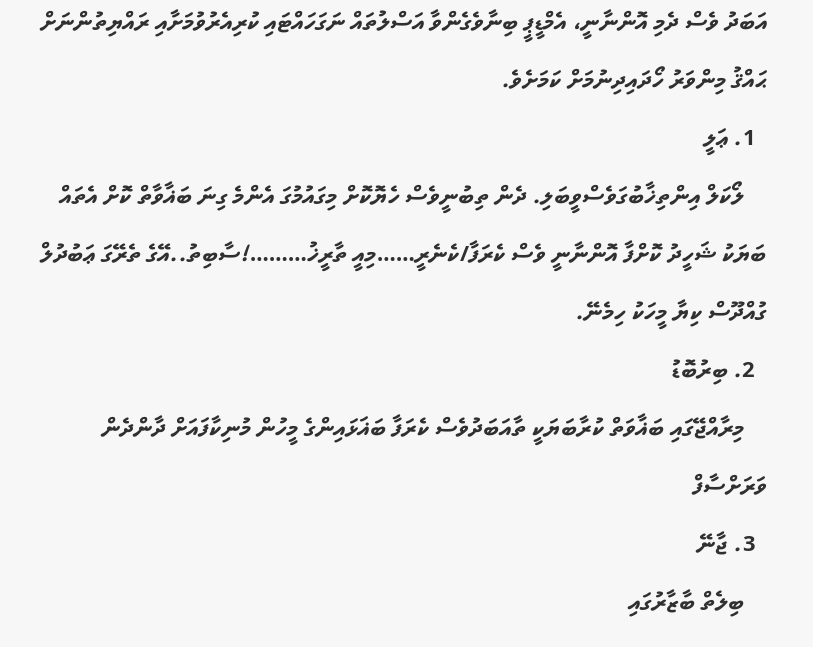އަބަދު ވެސް ދެމި އޮންނާނީ، އެމްޑީޕީ ބިނާވެގެންވާ އަސްލުތައް ނަގަހައްޓައި ކުރިއެރުވުމަށާއި ރައްޔިތުންނަށް ޙައްޤު މިންވަރު ހޯދައިދިނުމަށް ކަމަށެވެ.
  1. ޢަލީ
    ލޯކަލް އިންތިޚާބުގަވެސްވީބަލި. ދެން ތިބުނީވެސް ހެޔޮކޮށް މިގައުމުގަ އެންމެ ގިނަ ބަޣާވާތް ކޮށް އެތައް ބަޔަކު ޝަހީދު ކޮށްފާ އޮންނާނީ ވެސް ކެރަފާ/ކެނެރީ……މިއީ ތާރީޚު………!ސާބިތު..އޭގެ ތެރޭގަ ޢަބުދުލް ގުއްދޫސް ކިޔާ މީހަކު ހިމެނޭ.
  2. ބިރުބޮޑު
    މިރާއްޖޭގައި ބަޣާވަތް ކުރާބަޔަކީ ތާއަބަދުވެސް ކެރަފާ ބަޣަޅައިންގެ މީހުން މުނިކާފައަށް ދާންދެން ވަރަށްސާފް
  3. ޖާނޭ
    ބިލެތް ބާޒާރުގައި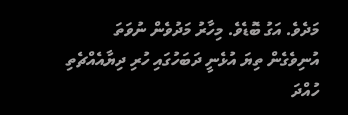މަދެވެ. އަގު ބޮޑެވެ. މިހާރު މަދުވެން ނުވަތަ އުނިވެގެން ތިޔަ އުޅެނީ ދަބަހުގައި ހުރި ދިޔާއެއްޗެތި ހުއްދަ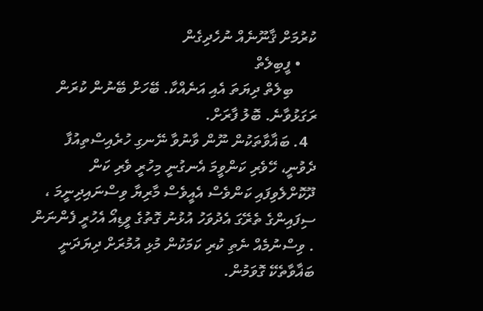ކުރުމަށް ޤާނޫނެއް ނުހެދިގެން
    • ފީބިލެތް
      ބިލެތް ދިޔަތަ އެއި އަނެއްކާ. ބޭހަށް ބޭނުން ކުރަން ރަގަޅުވާނެ. ބޮލު ފާރަށް.
  4. ބަޣާވާތަކުން ނޫން ވާނުވާ ނޭނގި ހުރެއިސްތިއުފާ ދެވުނީ، ހޭވެރި ކަންވީމަ އެނގުނީ މިހުރީ ވެރި ކަން ދޫކޮށްލެވިފައި ކަންވެސް އެއީވެސް މާރިޔާ ވިސްނައިދިނީމަ ، ސިފައިންގެ ތެރޭގަ އެދުވަހު އުޅުނު ގޮތުގެ ވީޑިއޯ އެހުރީ ފެންނަން . ވިސްނުމެއް ނެތި ކުރި ކަމަކުން މުޅި އުމުރަށް ދިޔަދަނީ ބަޣާވާތެކޭ ގޮވަމުން.